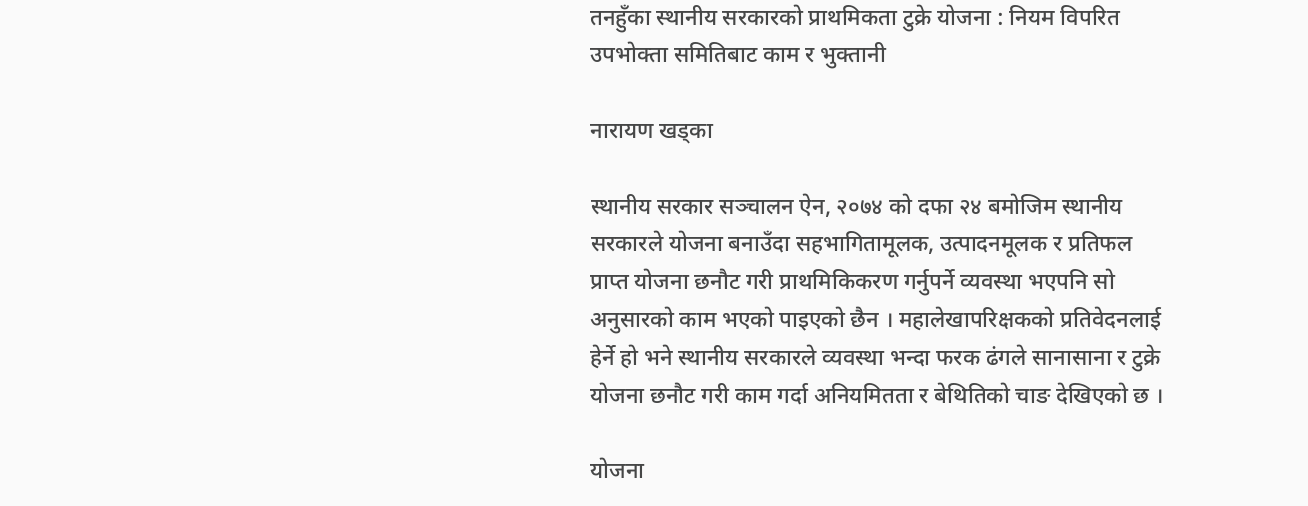तनहुँका स्थानीय सरकारको प्राथमिकता टुक्रे योजना : नियम विपरित उपभोक्ता समितिबाट काम र भुक्तानी

नारायण खड्का

स्थानीय सरकार सञ्चालन ऐन, २०७४ को दफा २४ बमोजिम स्थानीय सरकारले योजना बनाउँदा सहभागितामूलक, उत्पादनमूलक र प्रतिफल प्राप्त योजना छनौट गरी प्राथमिकिकरण गर्नुपर्ने व्यवस्था भएपनि सो अनुसारको काम भएको पाइएको छैन । महालेखापरिक्षकको प्रतिवेदनलाई हेर्ने हो भने स्थानीय सरकारले व्यवस्था भन्दा फरक ढंगले सानासाना र टुक्रे योजना छनौट गरी काम गर्दा अनियमितता र बेथितिको चाङ देखिएको छ ।

योजना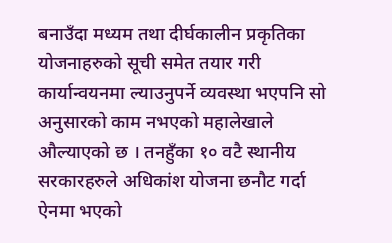बनाउँदा मध्यम तथा दीर्घकालीन प्रकृतिका योजनाहरुको सूची समेत तयार गरी कार्यान्वयनमा ल्याउनुपर्ने व्यवस्था भएपनि सो अनुसारको काम नभएको महालेखाले औल्याएको छ । तनहुँका १० वटै स्थानीय सरकारहरुले अधिकांश योजना छनौट गर्दा ऐनमा भएको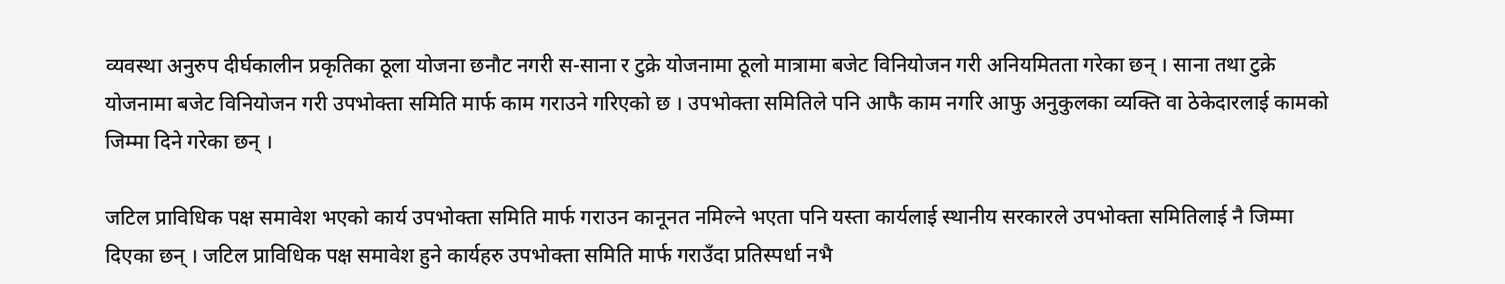व्यवस्था अनुरुप दीर्घकालीन प्रकृतिका ठूला योजना छनौट नगरी स-साना र टुक्रे योजनामा ठूलो मात्रामा बजेट विनियोजन गरी अनियमितता गरेका छन् । साना तथा टुक्रे योजनामा बजेट विनियोजन गरी उपभोक्ता समिति मार्फ काम गराउने गरिएको छ । उपभोक्ता समितिले पनि आफै काम नगरि आफु अनुकुलका व्यक्ति वा ठेकेदारलाई कामको जिम्मा दिने गरेका छन् ।

जटिल प्राविधिक पक्ष समावेश भएको कार्य उपभोक्ता समिति मार्फ गराउन कानूनत नमिल्ने भएता पनि यस्ता कार्यलाई स्थानीय सरकारले उपभोक्ता समितिलाई नै जिम्मा दिएका छन् । जटिल प्राविधिक पक्ष समावेश हुने कार्यहरु उपभोक्ता समिति मार्फ गराउँदा प्रतिस्पर्धा नभै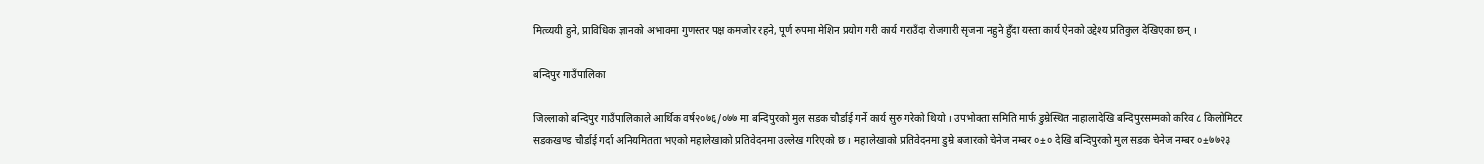मित्व्ययी हुने, प्राविधिक ज्ञानको अभावमा गुणस्तर पक्ष कमजोर रहने, पूर्ण रुपमा मेशिन प्रयोग गरी कार्य गराउँदा रोजगारी सृजना नहुने हुँदा यस्ता कार्य ऐनको उद्देश्य प्रतिकुल देखिएका छन् ।

बन्दिपुर गाउँपालिका

जिल्लाको बन्दिपुर गाउँपालिकाले आर्थिक वर्ष२०७६/०७७ मा बन्दिपुरको मुल सडक चौर्डाई गर्ने कार्य सुरु गरेको थियो । उपभोक्ता समिति मार्फ डुम्रेस्थित नाहालादेखि बन्दिपुरसम्मको करिव ८ किलोमिटर सडकखण्ड चौर्डाई गर्दा अनियमितता भएको महालेखाको प्रतिवेदनमा उल्लेख गरिएको छ । महालेखाको प्रतिवेदनमा डुम्रे बजारको चेनेज नम्बर ०±० देखि बन्दिपुरको मुल सडक चेनेज नम्बर ०±७७२३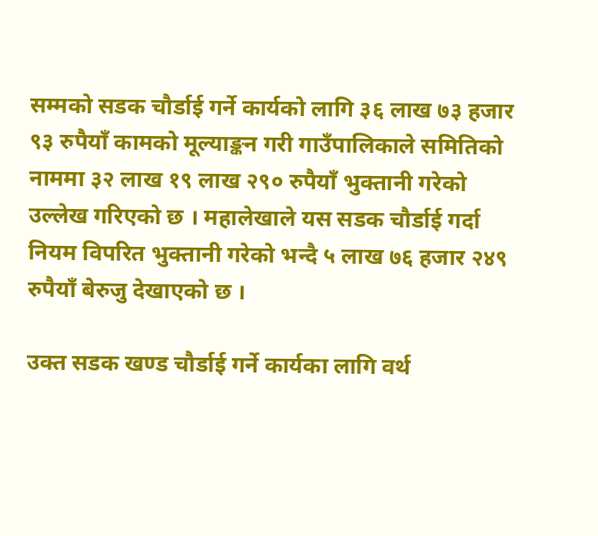सम्मको सडक चौर्डाई गर्ने कार्यको लागि ३६ लाख ७३ हजार ९३ रुपैयाँ कामको मूल्याङ्कन गरी गाउँपालिकाले समितिको नाममा ३२ लाख १९ लाख २९० रुपैयाँ भुक्तानी गरेको उल्लेख गरिएको छ । महालेखाले यस सडक चौर्डाई गर्दा नियम विपरित भुक्तानी गरेको भन्दै ५ लाख ७६ हजार २४९ रुपैयाँ बेरुजु देखाएको छ ।

उक्त सडक खण्ड चौर्डाई गर्ने कार्यका लागि वर्थ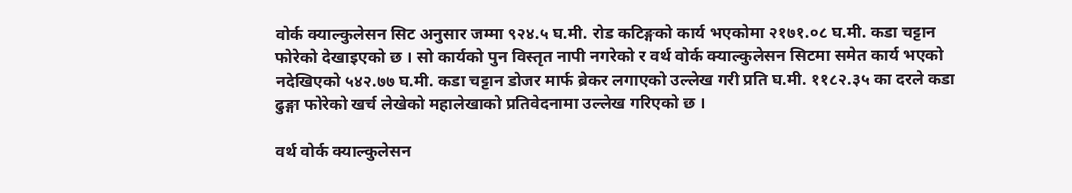वोर्क क्याल्कुलेसन सिट अनुसार जम्मा ९२४.५ घ.मी. रोड कटिङ्गको कार्य भएकोमा २१७१.०८ घ.मी. कडा चट्टान फोरेको देखाइएको छ । सो कार्यको पुन विस्तृत नापी नगरेको र वर्थ वोर्क क्याल्कुलेसन सिटमा समेत कार्य भएको नदेखिएको ५४२.७७ घ.मी. कडा चट्टान डोजर मार्फ ब्रेकर लगाएको उल्लेख गरी प्रति घ.मी. ११८२.३५ का दरले कडा ढुङ्गा फोरेको खर्च लेखेको महालेखाको प्रतिवेदनामा उल्लेख गरिएको छ ।

वर्थ वोर्क क्याल्कुलेसन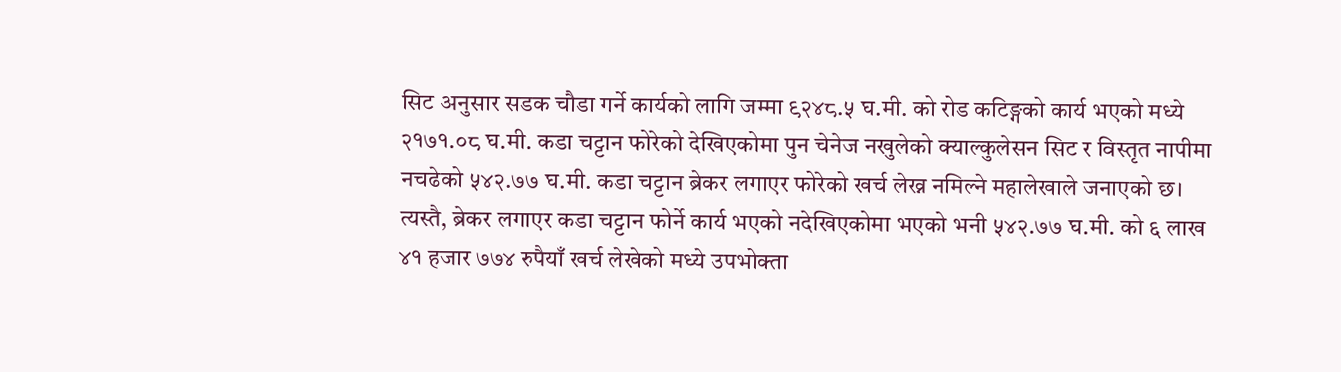सिट अनुसार सडक चौडा गर्ने कार्यको लागि जम्मा ९२४८.५ घ.मी. को रोड कटिङ्गको कार्य भएको मध्ये २१७१.०८ घ.मी. कडा चट्टान फोरेको देखिएकोमा पुन चेनेज नखुलेको क्याल्कुलेसन सिट र विस्तृत नापीमा नचढेको ५४२.७७ घ.मी. कडा चट्टान ब्रेकर लगाएर फोरेको खर्च लेख्न नमिल्ने महालेखाले जनाएको छ। त्यस्तै, ब्रेकर लगाएर कडा चट्टान फोर्ने कार्य भएको नदेखिएकोमा भएको भनी ५४२.७७ घ.मी. को ६ लाख ४१ हजार ७७४ रुपैयाँ खर्च लेखेको मध्ये उपभोक्ता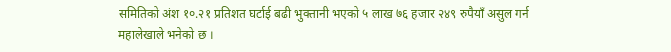समितिको अंश १०.२१ प्रतिशत घर्टाई बढी भुक्तानी भएको ५ लाख ७६ हजार २४९ रुपैयाँ असुल गर्न महालेखाले भनेको छ ।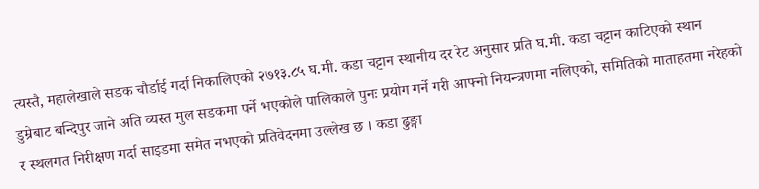त्यस्तै, महालेखाले सडक चौर्डाई गर्दा निकालिएको २७१३.८५ घ.मी. कडा चट्टान स्थानीय दर रेट अनुसार प्रति घ.मी. कडा चट्टान काटिएको स्थान डुम्रेबाट बन्दिपुर जाने अति व्यस्त मुल सडकमा पर्ने भएकोले पालिकाले पुनः प्रयोग गर्ने गरी आफ्नो नियन्त्रणमा नलिएको, समितिको माताहतमा नरेहको र स्थलगत निरीक्षण गर्दा साइडमा समेत नभएको प्रतिवेदनमा उल्लेख छ । कडा ढुङ्गा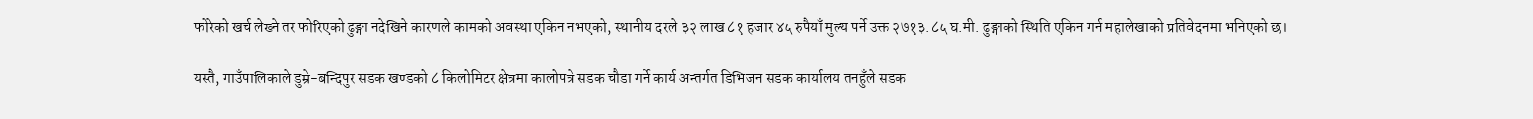फोरेको खर्च लेख्ने तर फोरिएको ढुङ्गा नदेखिने कारणले कामको अवस्था एकिन नभएको, स्थानीय दरले ३२ लाख ८१ हजार ४५ रुपैयाँ मुल्य पर्ने उक्त २७१३.८५ घ.मी. ढुङ्गाको स्थिति एकिन गर्न महालेखाको प्रतिवेदनमा भनिएको छ।

यस्तै, गाउँपालिकाले डुम्रे-बन्दिपुर सडक खण्डको ८ किलोमिटर क्षेत्रमा कालोपत्रे सडक चौडा गर्ने कार्य अन्तर्गत डिभिजन सडक कार्यालय तनहुँले सडक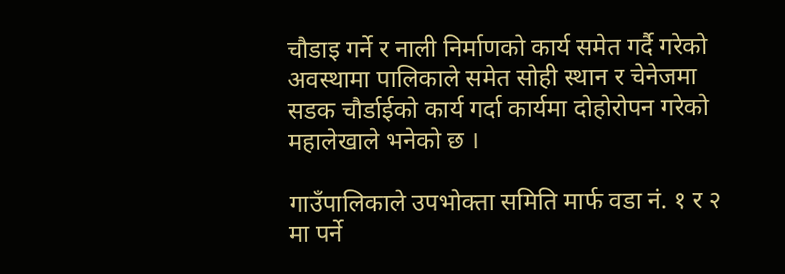चौडाइ गर्ने र नाली निर्माणको कार्य समेत गर्दै गरेको अवस्थामा पालिकाले समेत सोही स्थान र चेनेजमा सडक चौर्डाईको कार्य गर्दा कार्यमा दोहोरोपन गरेको महालेखाले भनेको छ ।

गाउँपालिकाले उपभोक्ता समिति मार्फ वडा नं. १ र २ मा पर्ने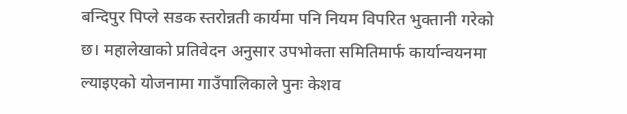बन्दिपुर पिप्ले सडक स्तरोन्नती कार्यमा पनि नियम विपरित भुक्तानी गरेको छ। महालेखाको प्रतिवेदन अनुसार उपभोक्ता समितिमार्फ कार्यान्वयनमा ल्याइएको योजनामा गाउँपालिकाले पुनः केशव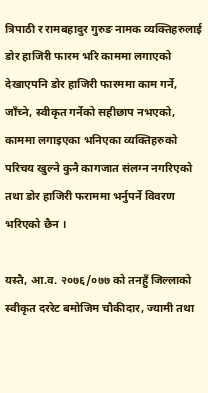त्रिपाठी र रामबहादुर गुरुङ नामक व्यक्तिहरुलाई डोर हाजिरी फारम भरि काममा लगाएको देखाएपनि डोर हाजिरी फारममा काम गर्ने, जाँच्ने, स्वीकृत गर्नेको सहीछाप नभएको, काममा लगाइएका भनिएका व्यक्तिहरुको परिचय खुल्ने कुनै कागजात संलग्न नगरिएको तथा डोर हाजिरी फराममा भर्नुपर्ने विवरण भरिएको छैन ।

यस्तै, आ.व. २०७६/०७७ को तनहुँ जिल्लाको स्वीकृत दररेट बमोजिम चौकीदार, ज्यामी तथा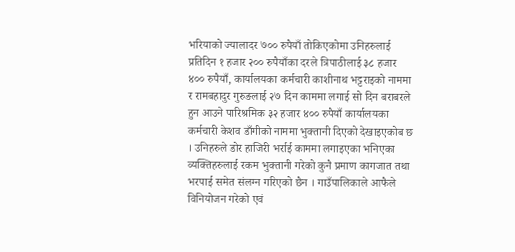भरियाको ज्यालादर ७०० रुपैयाँ तोकिएकोमा उनिहरुलाई प्रतिदिन १ हजार २०० रुपैयाँका दरले त्रिपाठीलाई ३८ हजार ४०० रुपैयाँ, कार्यालयका कर्मचारी काशीनाथ भट्टराइको नाममा र रामबहादुर गुरुङलाई २७ दिन काममा लगाई सो दिन बराबरले हुन आउने पारिश्रमिक ३२ हजार ४०० रुपैयाँ कार्यालयका कर्मचारी केशव डाँगीको नाममा भुक्तानी दिएको देखाइएकोब छ । उनिहरुले डोर हाजिरी भर्राई काममा लगाइएका भनिएका व्यक्तिहरुलाई रकम भुक्तानी गरेको कुनै प्रमाण कागजात तथा भरपाई समेत संलग्न गरिएको छैन । गाउँपालिकाले आफैले विनियोजन गरेको एवं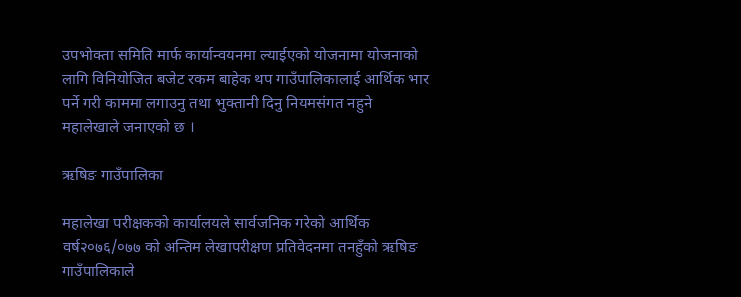उपभोक्ता समिति मार्फ कार्यान्वयनमा ल्याईएको योजनामा योजनाको लागि विनियोजित बजेट रकम बाहेक थप गाउँपालिकालाई आर्थिक भार पर्ने गरी काममा लगाउनु तथा भुक्तानी दिनु नियमसंगत नहुने महालेखाले जनाएको छ ।

ऋषिङ गाउँपालिका

महालेखा परीक्षकको कार्यालयले सार्वजनिक गरेको आर्थिक वर्ष२०७६/०७७ को अन्तिम लेखापरीक्षण प्रतिवेदनमा तनहुँको ऋषिङ गाउँपालिकाले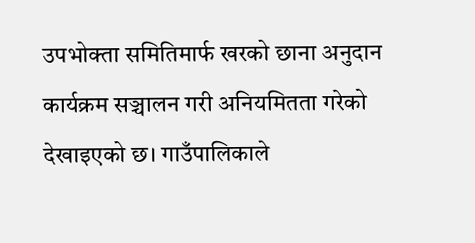उपभोक्ता समितिमार्फ खरको छाना अनुदान कार्यक्रम सञ्चालन गरी अनियमितता गरेको देखाइएको छ। गाउँपालिकाले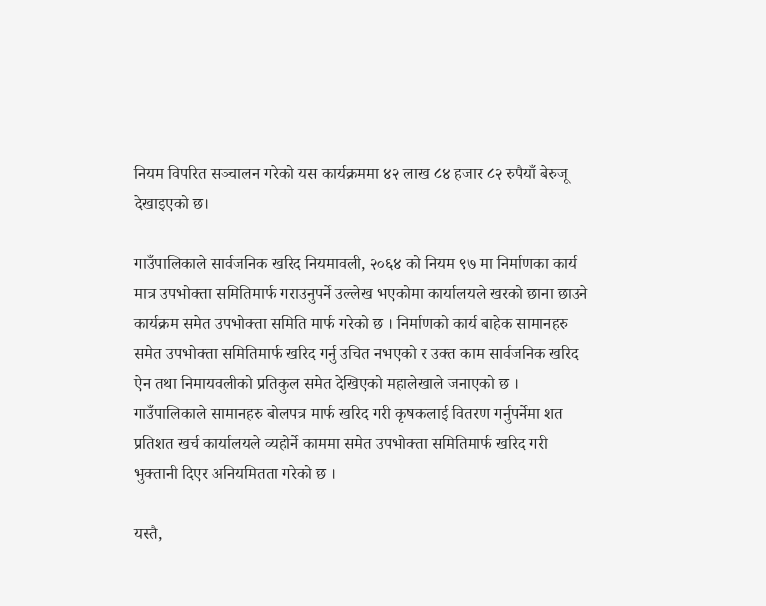नियम विपरित सञ्चालन गरेको यस कार्यक्रममा ४२ लाख ८४ हजार ८२ रुपैयाँ बेरुजू देखाइएको छ।

गाउँपालिकाले सार्वजनिक खरिद नियमावली, २०६४ को नियम ९७ मा निर्माणका कार्य मात्र उपभोक्ता समितिमार्फ गराउनुपर्ने उल्लेख भएकोमा कार्यालयले खरको छाना छाउने कार्यक्रम समेत उपभोक्ता समिति मार्फ गरेको छ । निर्माणको कार्य बाहेक सामानहरु समेत उपभोक्ता समितिमार्फ खरिद गर्नु उचित नभएको र उक्त काम सार्वजनिक खरिद ऐन तथा निमायवलीको प्रतिकुल समेत देखिएको महालेखाले जनाएको छ । गाउँपालिकाले सामानहरु बोलपत्र मार्फ खरिद गरी कृषकलाई वितरण गर्नुपर्नेमा शत प्रतिशत खर्च कार्यालयले व्यहोर्ने काममा समेत उपभोक्ता समितिमार्फ खरिद गरी भुक्तानी दिएर अनियमितता गरेको छ ।

यस्तै,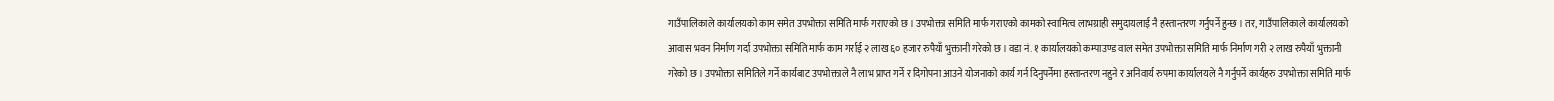गाउँपालिकाले कार्यालयको काम समेत उपभोक्ता समिति मार्फ गराएको छ । उपभोक्ता समिति मार्फ गराएको कामको स्वामित्व लाभग्राही समुदायलाई नै हस्तान्तरण गर्नुपर्ने हुन्छ । तर, गाउँपालिकाले कार्यालयको आवास भवन निर्माण गर्दा उपभोक्ता समिति मार्फ काम गर्राई २ लाख ६० हजार रुपैयाँ भुक्तानी गरेको छ । वडा नं. १ कार्यालयको कम्पाउण्ड वाल समेत उपभोक्ता समिति मार्फ निर्माण गरी २ लाख रुपैयाँ भुक्तानी गरेको छ । उपभोक्ता समितिले गर्ने कार्यबाट उपभोक्ताले नै लाभ प्राप्त गर्ने र दिगोपना आउने योजनाको कार्य गर्न दिनुपर्नेमा हस्तान्तरण नहुने र अनिवार्य रुपमा कार्यालयले नै गर्नुपर्ने कार्यहरु उपभोक्ता समिति मार्फ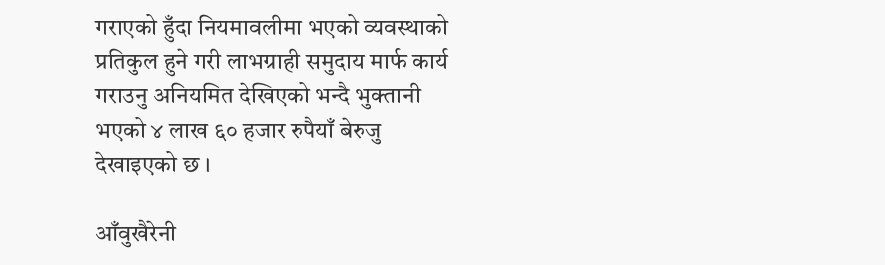गराएको हुँदा नियमावलीमा भएको व्यवस्थाको प्रतिकुल हुने गरी लाभग्राही समुदाय मार्फ कार्य गराउनु अनियमित देखिएको भन्दै भुक्तानी भएको ४ लाख ६० हजार रुपैयाँ बेरुजु देखाइएको छ ।

आँवुखैरेनी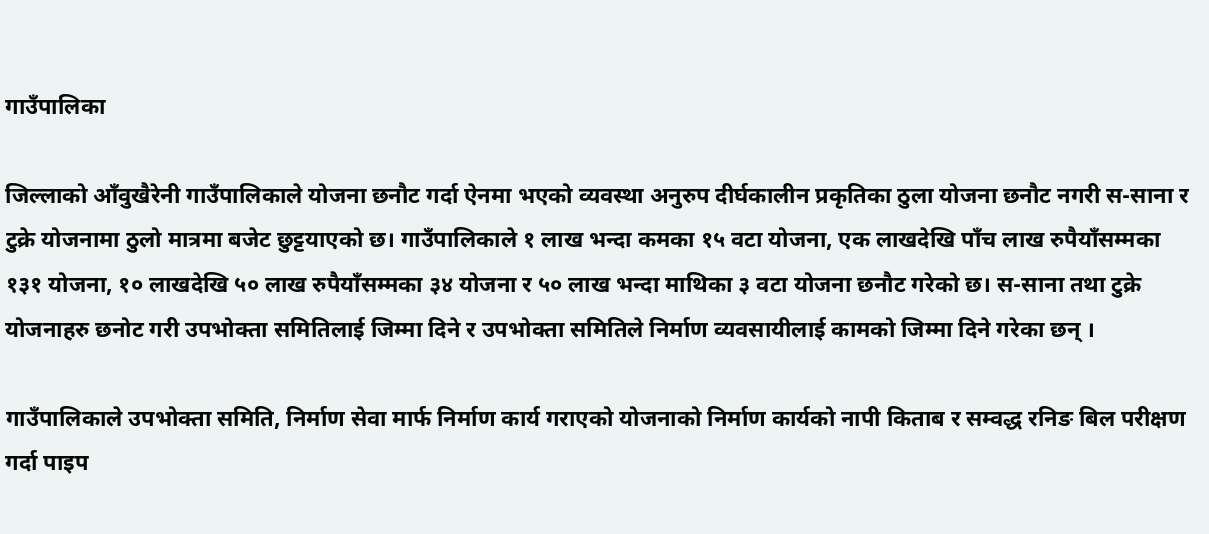गाउँपालिका

जिल्लाको आँवुखैरेनी गाउँपालिकाले योजना छनौट गर्दा ऐनमा भएको व्यवस्था अनुरुप दीर्घकालीन प्रकृतिका ठुला योजना छनौट नगरी स-साना र टुक्रे योजनामा ठुलो मात्रमा बजेट छुट्टयाएको छ। गाउँपालिकाले १ लाख भन्दा कमका १५ वटा योजना, एक लाखदेखि पाँच लाख रुपैयाँसम्मका १३१ योजना, १० लाखदेखि ५० लाख रुपैयाँसम्मका ३४ योजना र ५० लाख भन्दा माथिका ३ वटा योजना छनौट गरेको छ। स-साना तथा टुक्रे योजनाहरु छनोट गरी उपभोक्ता समितिलाई जिम्मा दिने र उपभोक्ता समितिले निर्माण व्यवसायीलाई कामको जिम्मा दिने गरेका छन् ।

गाउँपालिकाले उपभोक्ता समिति, निर्माण सेवा मार्फ निर्माण कार्य गराएको योजनाको निर्माण कार्यको नापी किताब र सम्वद्ध रनिङ बिल परीक्षण गर्दा पाइप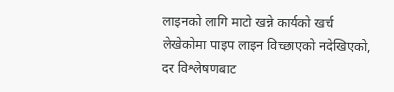लाइनको लागि माटो खन्ने कार्यको खर्च लेखेकोमा पाइप लाइन विच्छाएको नदेखिएको, दर विश्लेषणबाट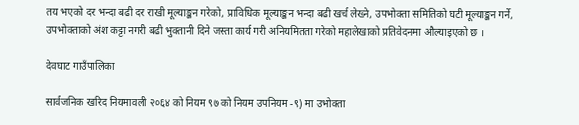तय भएको दर भन्दा बढी दर राखी मूल्याङ्कन गरेको, प्राविधिक मूल्याङ्कन भन्दा बढी खर्च लेख्ने, उपभोक्ता समितिको घटी मूल्याङ्कन गर्ने, उपभोक्ताको अंश कट्टा नगरी बढी भुक्तानी दिने जस्ता कार्य गरी अनियमितता गरेको महालेखाको प्रतिवेदनमा औल्याइएको छ ।

देवघाट गाउँपालिका

सार्वजनिक खरिद नियमावली २०६४ को नियम ९७ को नियम उपनियम -९) मा उभोक्ता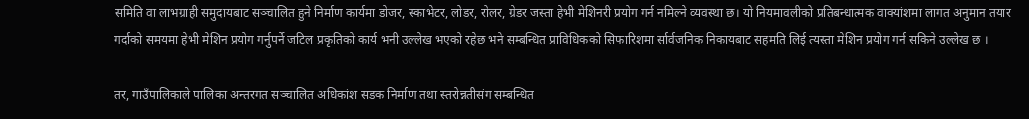समिति वा लाभग्राही समुदायबाट सञ्चालित हुने निर्माण कार्यमा डोजर, स्काभेटर, लोडर, रोलर, ग्रेडर जस्ता हेभी मेशिनरी प्रयोग गर्न नमिल्ने व्यवस्था छ। यो नियमावलीको प्रतिबन्धात्मक वाक्यांशमा लागत अनुमान तयार गर्दाको समयमा हेभी मेशिन प्रयोग गर्नुपर्ने जटिल प्रकृतिको कार्य भनी उल्लेख भएको रहेछ भने सम्बन्धित प्राविधिकको सिफारिशमा र्सार्वजनिक निकायबाट सहमति लिई त्यस्ता मेशिन प्रयोग गर्न सकिने उल्लेख छ ।

तर, गाउँपालिकाले पालिका अन्तरगत सञ्चालित अधिकांश सडक निर्माण तथा स्तरोन्नतीसंग सम्बन्धित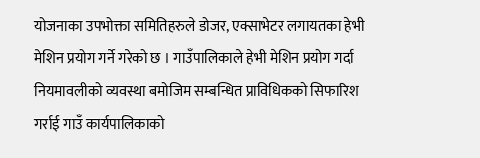योजनाका उपभोक्ता समितिहरुले डोजर, एक्साभेटर लगायतका हेभी मेशिन प्रयोग गर्ने गरेको छ । गाउँपालिकाले हेभी मेशिन प्रयोग गर्दा नियमावलीको व्यवस्था बमोजिम सम्बन्धित प्राविधिकको सिफारिश गर्राई गाउँ कार्यपालिकाको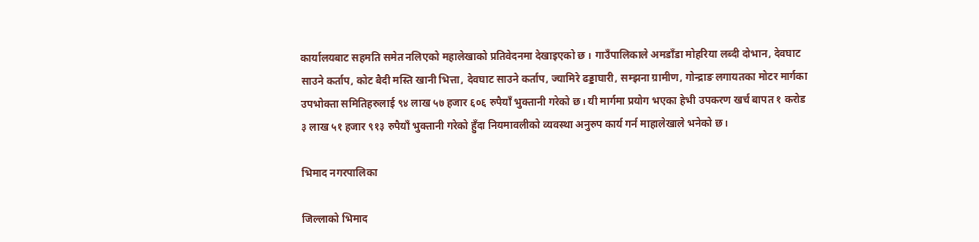कार्यालयबाट सहमति समेत नलिएको महालेखाको प्रतिवेदनमा देखाइएको छ । गाउँपालिकाले अमडाँडा मोहरिया लब्दी दोभान, देवघाट साउने कर्ताप, कोट बैदी मस्ति खानी भित्ता, देवघाट साउने कर्ताप, ज्यामिरे ढड्डाघारी, सम्झना ग्रामीण, गोन्द्राङ लगायतका मोटर मार्गका उपभोक्ता समितिहरुलाई ९४ लाख ५७ हजार ६०६ रुपैयाँ भुक्तानी गरेको छ। यी मार्गमा प्रयोग भएका हेभी उपकरण खर्च बापत १ करोड ३ लाख ५१ हजार ९१३ रुपैयाँ भुक्तानी गरेको हुँदा नियमावलीको व्यवस्था अनुरुप कार्य गर्न माहालेखाले भनेको छ।

भिमाद नगरपालिका

जिल्लाको भिमाद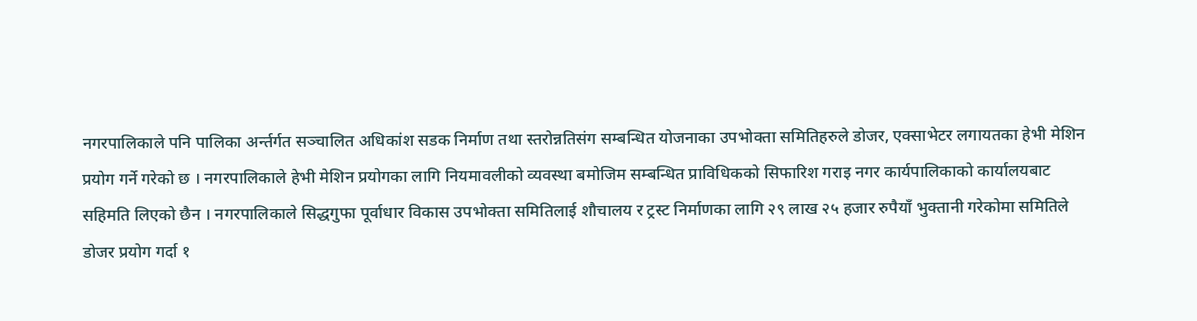नगरपालिकाले पनि पालिका अर्न्तर्गत सञ्चालित अधिकांश सडक निर्माण तथा स्तरोन्नतिसंग सम्बन्धित योजनाका उपभोक्ता समितिहरुले डोजर, एक्साभेटर लगायतका हेभी मेशिन प्रयोग गर्ने गरेको छ । नगरपालिकाले हेभी मेशिन प्रयोगका लागि नियमावलीको व्यवस्था बमोजिम सम्बन्धित प्राविधिकको सिफारिश गराइ नगर कार्यपालिकाको कार्यालयबाट सहिमति लिएको छैन । नगरपालिकाले सिद्धगुफा पूर्वाधार विकास उपभोक्ता समितिलाई शौचालय र ट्रस्ट निर्माणका लागि २९ लाख २५ हजार रुपैयाँ भुक्तानी गरेकोमा समितिले डोजर प्रयोग गर्दा १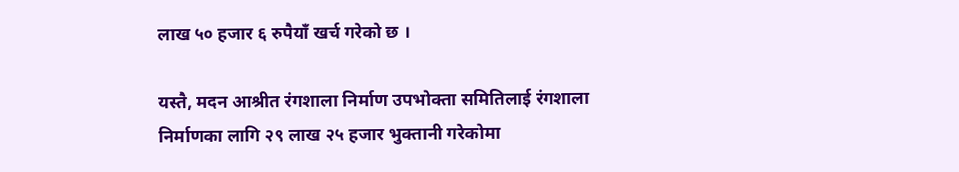लाख ५० हजार ६ रुपैयाँ खर्च गरेको छ ।

यस्तै, मदन आश्रीत रंगशाला निर्माण उपभोक्ता समितिलाई रंगशाला निर्माणका लागि २९ लाख २५ हजार भुक्तानी गरेकोमा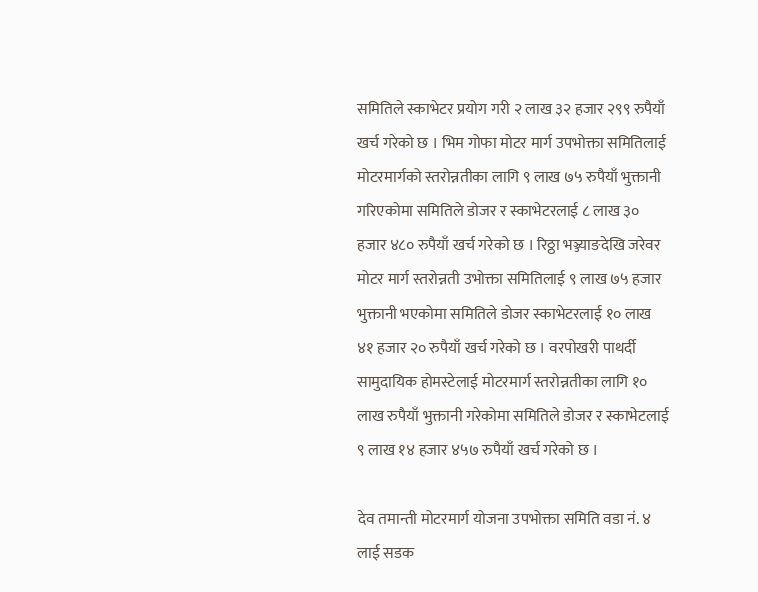समितिले स्काभेटर प्रयोग गरी २ लाख ३२ हजार २९९ रुपैयाँ खर्च गरेको छ । भिम गोफा मोटर मार्ग उपभोक्ता समितिलाई मोटरमार्गको स्तरोन्नतीका लागि ९ लाख ७५ रुपैयाँ भुक्तानी गरिएकोमा समितिले डोजर र स्काभेटरलाई ८ लाख ३० हजार ४८० रुपैयाँ खर्च गरेको छ । रिठ्ठा भञ्ज्याङदेखि जरेवर मोटर मार्ग स्तरोन्नती उभोक्ता समितिलाई ९ लाख ७५ हजार भुक्तानी भएकोमा समितिले डोजर स्काभेटरलाई १० लाख ४१ हजार २० रुपैयाँ खर्च गरेको छ । वरपोखरी पाथर्दी सामुदायिक होमस्टेलाई मोटरमार्ग स्तरोन्नतीका लागि १० लाख रुपैयाँ भुक्तानी गरेकोमा समितिले डोजर र स्काभेटलाई ९ लाख १४ हजार ४५७ रुपैयाँ खर्च गरेको छ ।

देव तमान्ती मोटरमार्ग योजना उपभोक्ता समिति वडा नं. ४ लाई सडक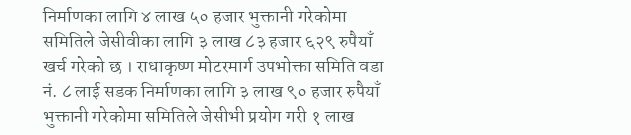निर्माणका लागि ४ लाख ५० हजार भुक्तानी गरेकोमा समितिले जेसीवीका लागि ३ लाख ८३ हजार ६२९ रुपैयाँ खर्च गरेको छ । राधाकृष्ण मोटरमार्ग उपभोक्ता समिति वडा नं. ८ लाई सडक निर्माणका लागि ३ लाख ९० हजार रुपैयाँ भुक्तानी गरेकोमा समितिले जेसीभी प्रयोग गरी १ लाख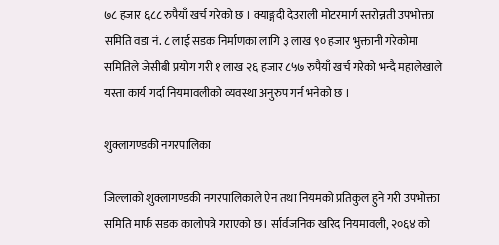७८ हजार ६८८ रुपैयाँ खर्च गरेको छ । क्याङ्गदी देउराली मोटरमार्ग स्तरोन्नती उपभोक्ता समिति वडा नं. ८ लाई सडक निर्माणका लागि ३ लाख ९० हजार भुक्तानी गरेकोमा समितिले जेसीबी प्रयोग गरी १ लाख २६ हजार ८५७ रुपैयाँ खर्च गरेको भन्दै महालेखाले यस्ता कार्य गर्दा नियमावलीको व्यवस्था अनुरुप गर्न भनेको छ ।

शुक्लागण्डकी नगरपालिका

जिल्लाको शुक्लागण्डकी नगरपालिकाले ऐन तथा नियमको प्रतिकुल हुने गरी उपभोक्ता समिति मार्फ सडक कालोपत्रे गराएको छ। र्सार्वजनिक खरिद नियमावली, २०६४ को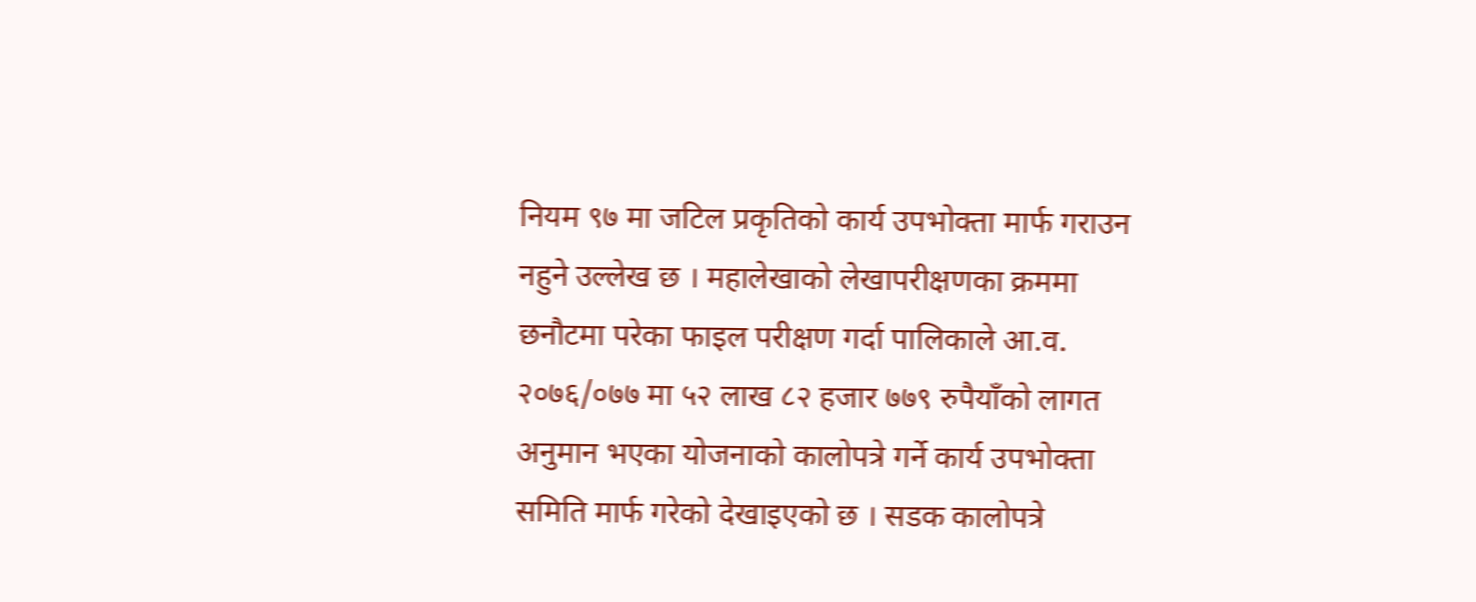नियम ९७ मा जटिल प्रकृतिको कार्य उपभोक्ता मार्फ गराउन नहुने उल्लेख छ । महालेखाको लेखापरीक्षणका क्रममा छनौटमा परेका फाइल परीक्षण गर्दा पालिकाले आ.व. २०७६/०७७ मा ५२ लाख ८२ हजार ७७९ रुपैयाँको लागत अनुमान भएका योजनाको कालोपत्रे गर्ने कार्य उपभोक्ता समिति मार्फ गरेको देखाइएको छ । सडक कालोपत्रे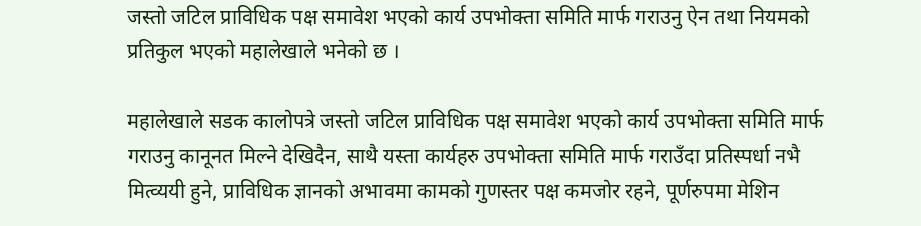जस्तो जटिल प्राविधिक पक्ष समावेश भएको कार्य उपभोक्ता समिति मार्फ गराउनु ऐन तथा नियमको प्रतिकुल भएको महालेखाले भनेको छ ।

महालेखाले सडक कालोपत्रे जस्तो जटिल प्राविधिक पक्ष समावेश भएको कार्य उपभोक्ता समिति मार्फ गराउनु कानूनत मिल्ने देखिदैन, साथै यस्ता कार्यहरु उपभोक्ता समिति मार्फ गराउँदा प्रतिस्पर्धा नभै मित्व्ययी हुने, प्राविधिक ज्ञानको अभावमा कामको गुणस्तर पक्ष कमजोर रहने, पूर्णरुपमा मेशिन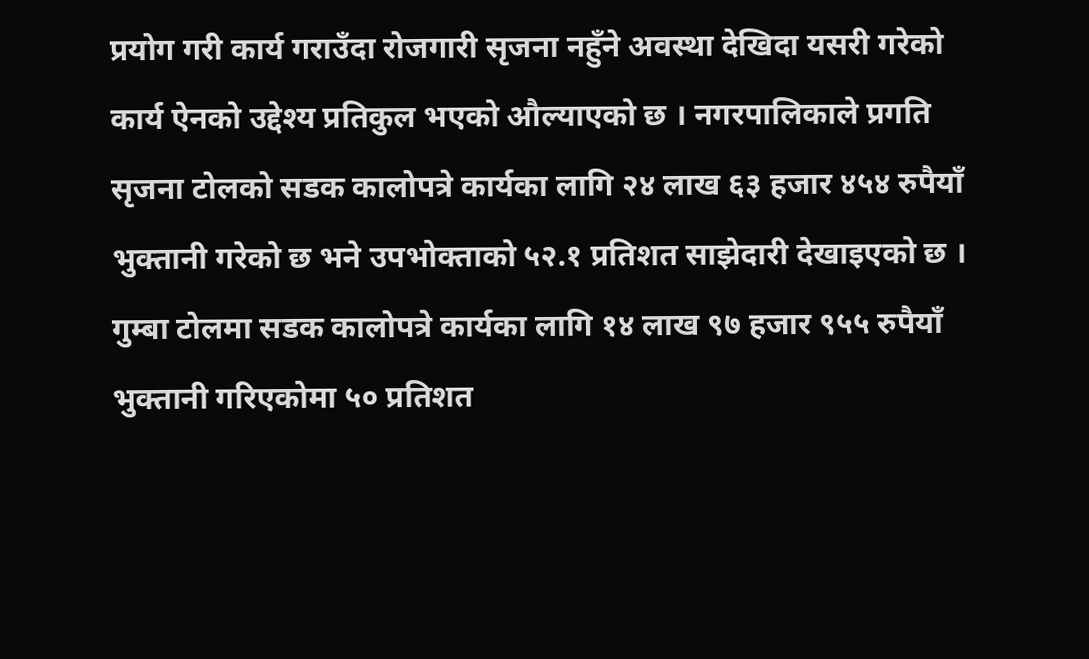प्रयोग गरी कार्य गराउँदा रोजगारी सृजना नहुँने अवस्था देखिदा यसरी गरेको कार्य ऐनको उद्देश्य प्रतिकुल भएको औल्याएको छ । नगरपालिकाले प्रगति सृजना टोलको सडक कालोपत्रे कार्यका लागि २४ लाख ६३ हजार ४५४ रुपैयाँ भुक्तानी गरेको छ भने उपभोक्ताको ५२.१ प्रतिशत साझेदारी देखाइएको छ । गुम्बा टोलमा सडक कालोपत्रे कार्यका लागि १४ लाख ९७ हजार ९५५ रुपैयाँ भुक्तानी गरिएकोमा ५० प्रतिशत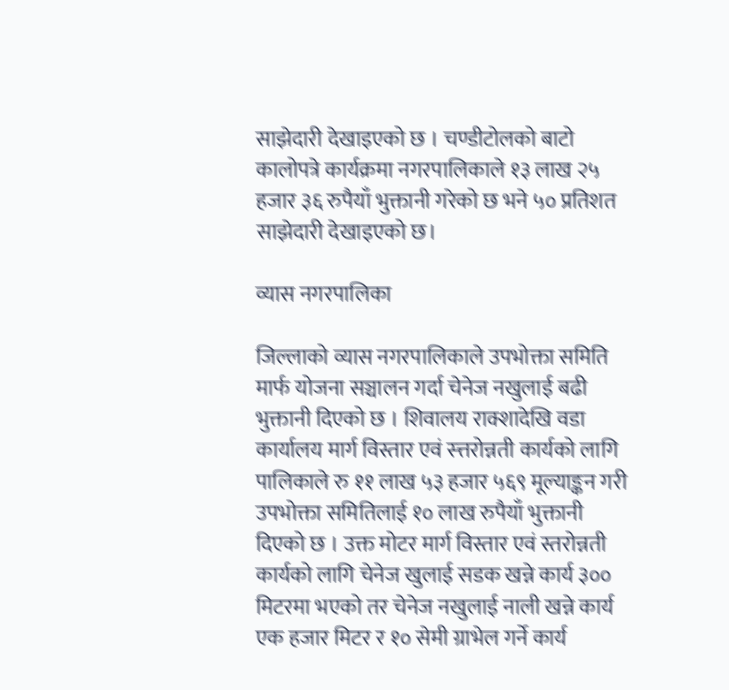साझेदारी देखाइएको छ । चण्डीटोलको बाटो कालोपत्रे कार्यक्रमा नगरपालिकाले १३ लाख २५ हजार ३६ रुपैयाँ भुक्तानी गरेको छ भने ५० प्रतिशत साझेदारी देखाइएको छ।

व्यास नगरपालिका

जिल्लाको व्यास नगरपालिकाले उपभोक्ता समिति मार्फ योजना सञ्चालन गर्दा चेनेज नखुलाई बढी भुक्तानी दिएको छ । शिवालय राक्शादेखि वडा कार्यालय मार्ग विस्तार एवं स्त्तरोन्नती कार्यको लागि पालिकाले रु ११ लाख ५३ हजार ५६९ मूल्याङ्कन गरी उपभोक्ता समितिलाई १० लाख रुपैयाँ भुक्तानी दिएको छ । उक्त मोटर मार्ग विस्तार एवं स्तरोन्नती कार्यको लागि चेनेज खुलाई सडक खन्ने कार्य ३०० मिटरमा भएको तर चेनेज नखुलाई नाली खन्ने कार्य एक हजार मिटर र १० सेमी ग्राभेल गर्ने कार्य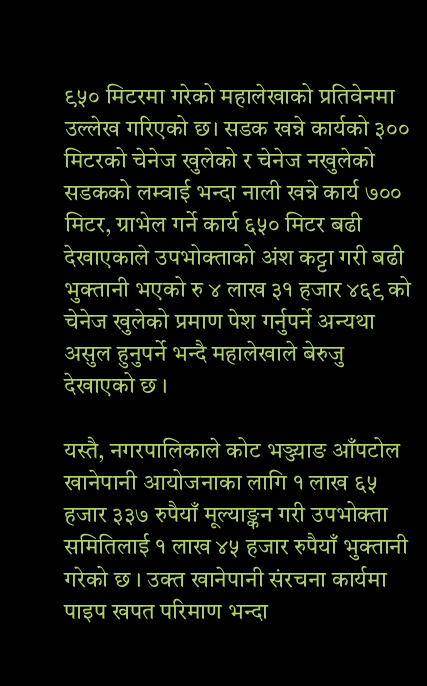९५० मिटरमा गरेको महालेखाको प्रतिवेनमा उल्लेख गरिएको छ। सडक खन्ने कार्यको ३०० मिटरको चेनेज खुलेको र चेनेज नखुलेको सडकको लम्वाई भन्दा नाली खन्ने कार्य ७०० मिटर, ग्राभेल गर्ने कार्य ६५० मिटर बढी देखाएकाले उपभोक्ताको अंश कट्टा गरी बढी भुक्तानी भएको रु ४ लाख ३१ हजार ४६९ को चेनेज खुलेको प्रमाण पेश गर्नुपर्ने अन्यथा असुल हुनुपर्ने भन्दै महालेखाले बेरुजु देखाएको छ ।

यस्तै, नगरपालिकाले कोट भञ्ज्याङ आँपटोल खानेपानी आयोजनाका लागि १ लाख ६५ हजार ३३७ रुपैयाँ मूल्याङ्कन गरी उपभोक्ता समितिलाई १ लाख ४५ हजार रुपैयाँ भुक्तानी गरेको छ । उक्त खानेपानी संरचना कार्यमा पाइप खपत परिमाण भन्दा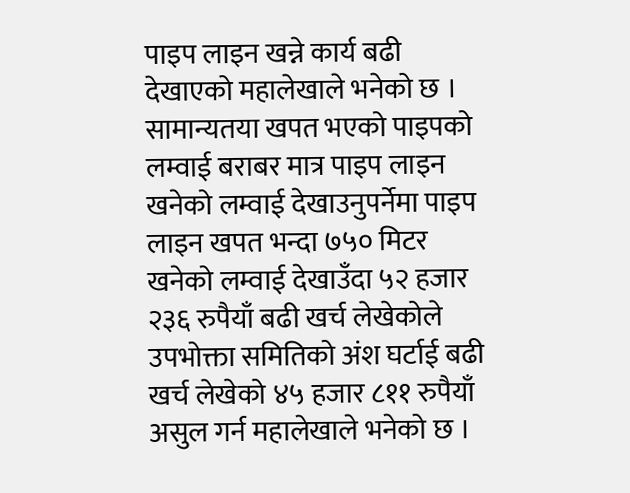पाइप लाइन खन्ने कार्य बढी देखाएको महालेखाले भनेको छ । सामान्यतया खपत भएको पाइपको लम्वाई बराबर मात्र पाइप लाइन खनेको लम्वाई देखाउनुपर्नेमा पाइप लाइन खपत भन्दा ७५० मिटर खनेको लम्वाई देखाउँदा ५२ हजार २३६ रुपैयाँ बढी खर्च लेखेकोले उपभोक्ता समितिको अंश घर्टाई बढी खर्च लेखेको ४५ हजार ८११ रुपैयाँ असुल गर्न महालेखाले भनेको छ ।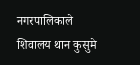नगरपालिकाले शिवालय थान कुसुमे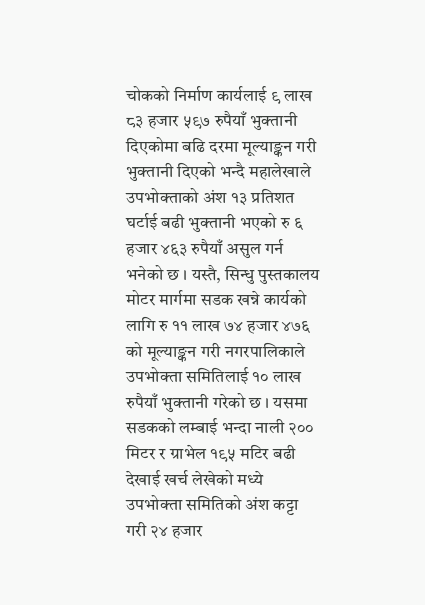चोकको निर्माण कार्यलाई ९ लाख ८३ हजार ५९७ रुपैयाँ भुक्तानी दिएकोमा बढि दरमा मूल्याङ्कन गरी भुक्तानी दिएको भन्दै महालेखाले उपभोक्ताको अंश १३ प्रतिशत घर्टाई बढी भुक्तानी भएको रु ६ हजार ४६३ रुपैयाँ असुल गर्न भनेको छ । यस्तै, सिन्धु पुस्तकालय मोटर मार्गमा सडक खन्ने कार्यको लागि रु ११ लाख ७४ हजार ४७६ को मूल्याङ्कन गरी नगरपालिकाले उपभोक्ता समितिलाई १० लाख रुपैयाँ भुक्तानी गरेको छ । यसमा सडकको लम्बाई भन्दा नाली २०० मिटर र ग्राभेल १९५ मटिर बढी देखाई खर्च लेखेको मध्ये उपभोक्ता समितिको अंश कट्टा गरी २४ हजार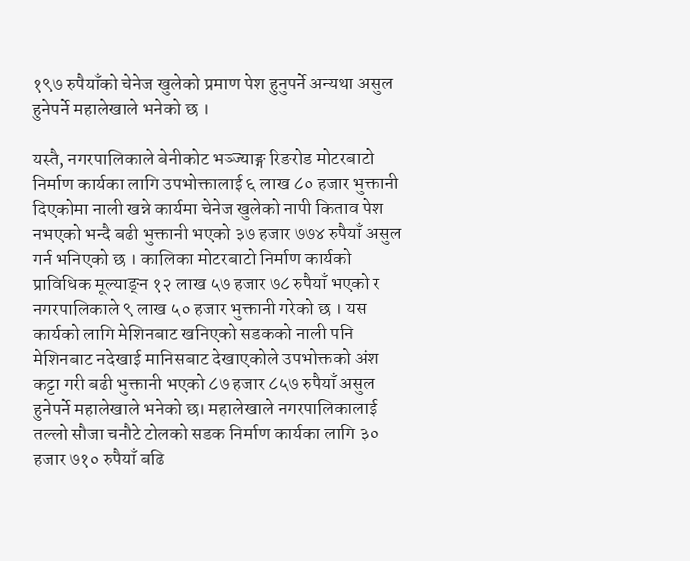१९७ रुपैयाँको चेनेज खुलेको प्रमाण पेश हुनुपर्ने अन्यथा असुल हुनेपर्ने महालेखाले भनेको छ ।

यस्तै, नगरपालिकाले बेनीकोट भञ्ज्याङ्ग रिङरोड मोटरबाटो निर्माण कार्यका लागि उपभोक्तालाई ६ लाख ८० हजार भुक्तानी दिएकोमा नाली खन्ने कार्यमा चेनेज खुलेको नापी किताव पेश नभएको भन्दै बढी भुक्तानी भएको ३७ हजार ७७४ रुपैयाँ असुल गर्न भनिएको छ । कालिका मोटरबाटो निर्माण कार्यको प्राविधिक मूल्याङ्न १२ लाख ५७ हजार ७८ रुपैयाँ भएको र नगरपालिकाले ९ लाख ५० हजार भुक्तानी गरेको छ । यस कार्यको लागि मेशिनबाट खनिएको सडकको नाली पनि मेशिनबाट नदेखाई मानिसबाट देखाएकोले उपभोक्तको अंश कट्टा गरी बढी भुक्तानी भएको ८७ हजार ८५७ रुपैयाँ असुल हुनेपर्ने महालेखाले भनेको छ। महालेखाले नगरपालिकालाई तल्लो सौजा चनौटे टोलको सडक निर्माण कार्यका लागि ३० हजार ७१० रुपैयाँ बढि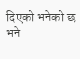दिएको भनेको छ भने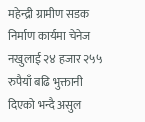महेन्द्री ग्रामीण सडक निर्माण कार्यमा चेनेज नखुलाई २४ हजार २५५ रुपैयाँ बढि भुक्तानी दिएको भन्दै असुल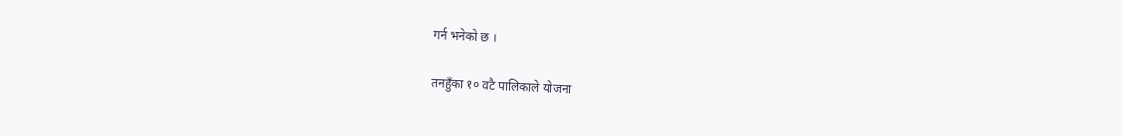गर्न भनेको छ ।

तनहुँका १० वटै पालिकाले योजना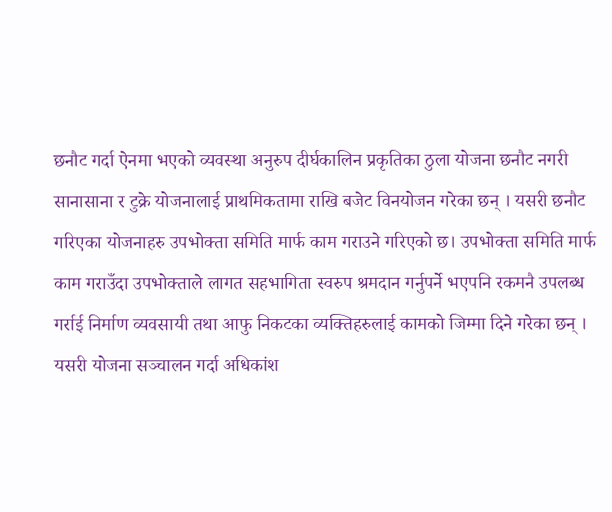छनौट गर्दा ऐनमा भएको व्यवस्था अनुरुप दीर्घकालिन प्रकृतिका ठुला योजना छनौट नगरी सानासाना र टुक्रे योजनालाई प्राथमिकतामा राखि बजेट विनयोजन गरेका छन् । यसरी छनौट गरिएका योजनाहरु उपभोक्ता समिति मार्फ काम गराउने गरिएको छ। उपभोक्ता समिति मार्फ काम गराउँदा उपभोक्ताले लागत सहभागिता स्वरुप श्रमदान गर्नुपर्ने भएपनि रकमनै उपलब्ध गर्राई निर्माण व्यवसायी तथा आफु निकटका व्यक्तिहरुलाई कामको जिम्मा दिने गरेका छन् । यसरी योजना सञ्चालन गर्दा अधिकांश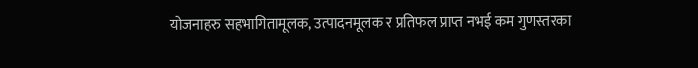योजनाहरु सहभागितामूलक, उत्पादनमूलक र प्रतिफल प्राप्त नभई कम गुणस्तरका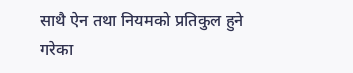साथै ऐन तथा नियमको प्रतिकुल हुने गरेका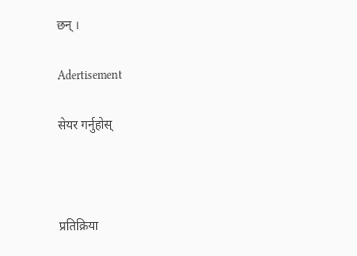छन् ।

Adertisement

सेयर गर्नुहोस्



प्रतिक्रिया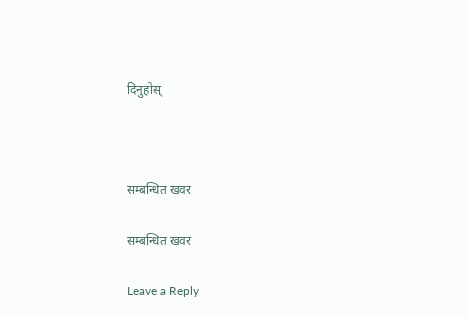दिनुहोस्



सम्बन्धित खवर

सम्बन्धित खवर

Leave a Reply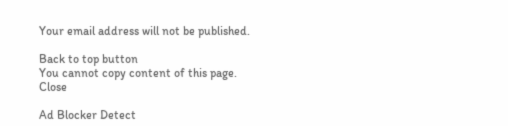Your email address will not be published.

Back to top button
You cannot copy content of this page.
Close

Ad Blocker Detect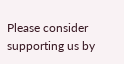Please consider supporting us by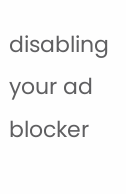disabling your ad blocker